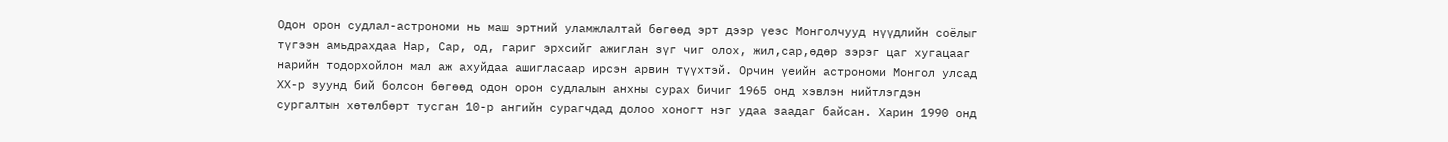Одон орон судлал-астрономи нь маш эртний уламжлалтай бөгөөд эрт дээр үеэс Монголчууд нүүдлийн соёлыг түгээн амьдрахдаа Нар, Сар, од, гариг эрхсийг ажиглан зүг чиг олох, жил,сар,өдөр зэрэг цаг хугацааг нарийн тодорхойлон мал аж ахуйдаа ашигласаар ирсэн арвин түүхтэй. Орчин үеийн астрономи Монгол улсад ХХ-р зуунд бий болсон бөгөөд одон орон судлалын анхны сурах бичиг 1965 онд хэвлэн нийтлэгдэн сургалтын хөтөлбөрт тусган 10-р ангийн сурагчдад долоо хоногт нэг удаа заадаг байсан. Харин 1990 онд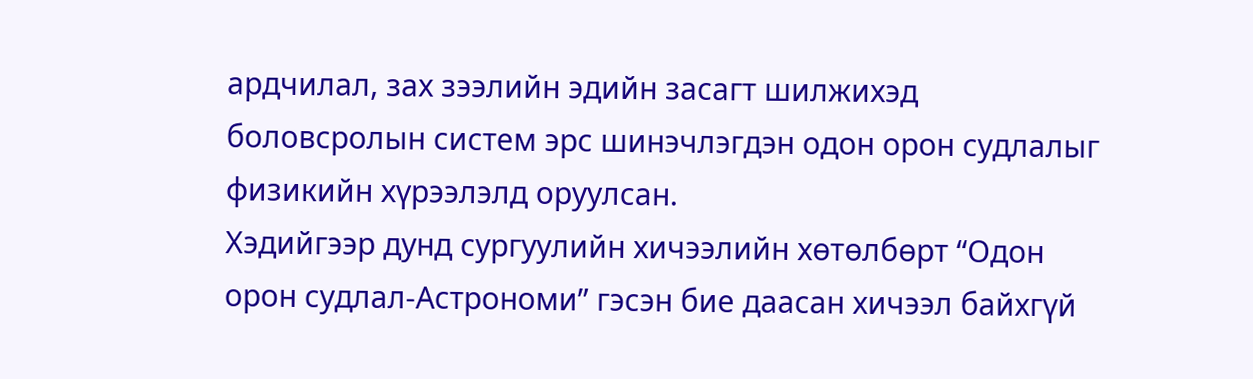ардчилал, зах зээлийн эдийн засагт шилжихэд боловсролын систем эрс шинэчлэгдэн одон орон судлалыг физикийн хүрээлэлд оруулсан.
Хэдийгээр дунд сургуулийн хичээлийн хөтөлбөрт “Одон орон судлал-Астрономи” гэсэн бие даасан хичээл байхгүй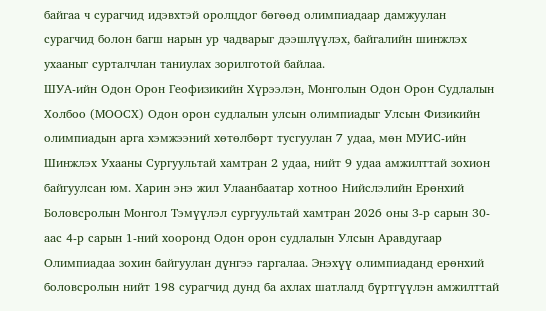байгаа ч сурагчид идэвхтэй оролцдог бөгөөд олимпиадаар дамжуулан сурагчид болон багш нарын ур чадварыг дээшлүүлэх, байгалийн шинжлэх ухааныг сурталчлан таниулах зорилготой байлаа.
ШУА-ийн Одон Орон Геофизикийн Хүрээлэн, Монголын Одон Орон Судлалын Холбоо (МООСХ) Одон орон судлалын улсын олимпиадыг Улсын Физикийн олимпиадын арга хэмжээний хөтөлбөрт тусгуулан 7 удаа, мөн МУИС-ийн Шинжлэх Ухааны Сургуультай хамтран 2 удаа, нийт 9 удаа амжилттай зохион байгуулсан юм. Харин энэ жил Улаанбаатар хотноо Нийслэлийн Ерөнхий Боловсролын Монгол Тэмүүлэл сургуультай хамтран 2026 оны 3-р сарын 30-аас 4-р сарын 1-ний хооронд Одон орон судлалын Улсын Аравдугаар Олимпиадаа зохин байгуулан дүнгээ гаргалаа. Энэхүү олимпиаданд ерөнхий боловсролын нийт 198 сурагчид дунд ба ахлах шатлалд бүртгүүлэн амжилттай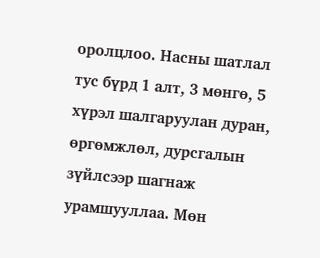оролцлоо. Насны шатлал тус бүрд 1 алт, 3 мөнгө, 5 хүрэл шалгаруулан дуран, өргөмжлөл, дурсгалын зүйлсээр шагнаж урамшууллаа. Мөн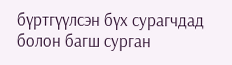бүртгүүлсэн бүх сурагчдад болон багш сурган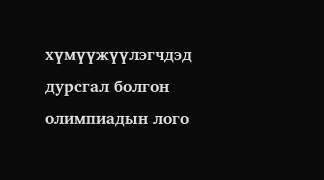хүмүүжүүлэгчдэд дурсгал болгон олимпиадын лого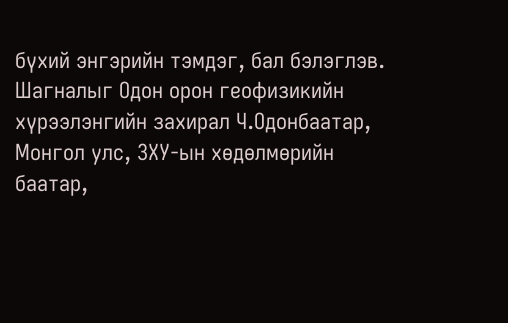бүхий энгэрийн тэмдэг, бал бэлэглэв.
Шагналыг Одон орон геофизикийн хүрээлэнгийн захирал Ч.Одонбаатар, Монгол улс, ЗХУ-ын хөдөлмөрийн баатар,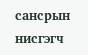сансрын нисгэгч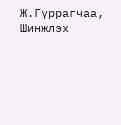Ж.Гүррагчаа, Шинжлэх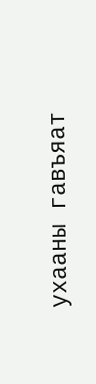ухааны гавъяат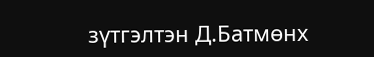зүтгэлтэн Д.Батмөнх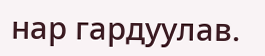нар гардуулав.